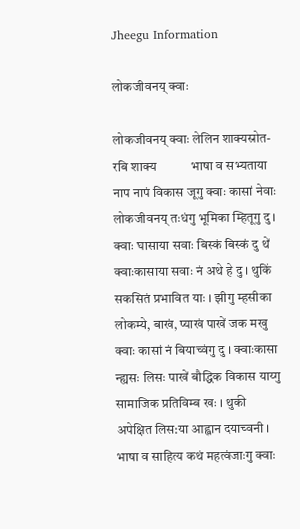Jheegu Information

लोकजीवनय् क्वाः

लोकजीवनय् क्वाः लेलिन शाक्यस्रोत- रबि शाक्य           भाषा व सभ्यताया नाप नापं विकास जूगु क्वाः कासां नेवाः लोकजीवनय् तःधंगु भूमिका म्हितूगु दु । क्वाः घासाया सवाः बिस्कं बिस्कं दु थें क्वाःकासाया सवाः नं अथे हे दु । थुकिं सकसितं प्रभावित याः । झीगु म्हसीका लोकम्ये, बाखं, प्याखं पाखें जक मखु क्वाः कासां नं बियाच्वंगु दु । क्वाःकासा न्ह्यसः लिसः पाखें बौद्धिक विकास याय्गु सामाजिक प्रतिविम्ब खः । थुकी अपेक्षित लिस:या आह्वान दयाच्वनी । भाषा व साहित्य कथं महत्वंजाःगु क्वाः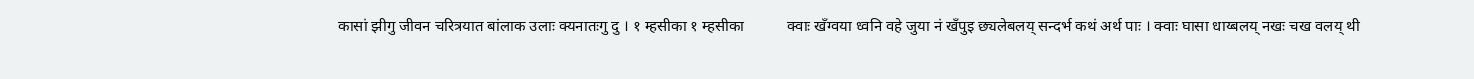कासां झीगु जीवन चरित्रयात बांलाक उलाः क्यनातःगु दु । १ म्हसीका १ म्हसीका           क्वाः खँग्वया ध्वनि वहे जुया नं खँपुइ छ्यलेबलय् सन्दर्भ कथं अर्थ पाः । क्वाः घासा धाय्बलय् नखः चख वलय् थी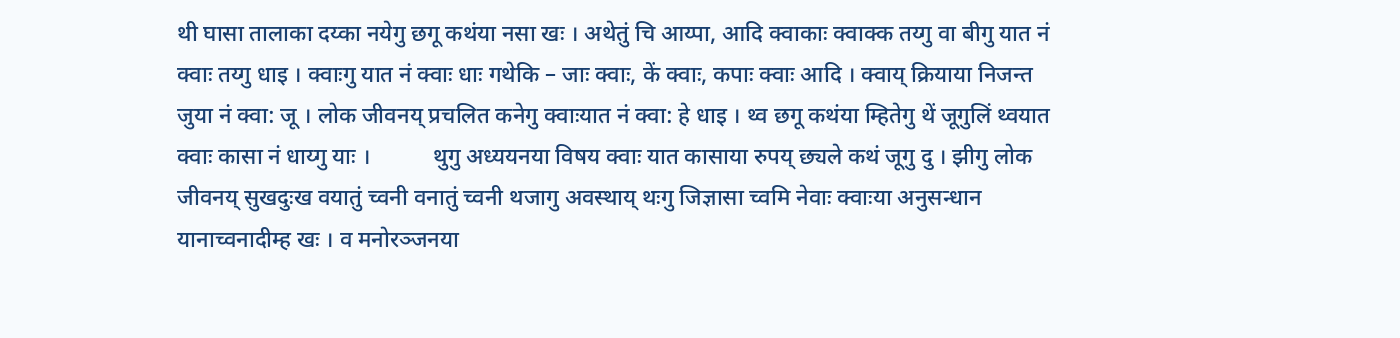थी घासा तालाका दय्का नयेगु छगू कथंया नसा खः । अथेतुं चि आय्पा, आदि क्वाकाः क्वाक्क तय्गु वा बीगु यात नं क्वाः तय्गु धाइ । क्वाःगु यात नं क्वाः धाः गथेकि – जाः क्वाः, कें क्वाः, कपाः क्वाः आदि । क्वाय् क्रियाया निजन्त जुया नं क्वा: जू । लोक जीवनय् प्रचलित कनेगु क्वाःयात नं क्वा: हे धाइ । थ्व छगू कथंया म्हितेगु थें जूगुलिं थ्वयात क्वाः कासा नं धाय्गु याः ।           थुगु अध्ययनया विषय क्वाः यात कासाया रुपय् छ्यले कथं जूगु दु । झीगु लोक जीवनय् सुखदुःख वयातुं च्वनी वनातुं च्वनी थजागु अवस्थाय् थःगु जिज्ञासा च्वमि नेवाः क्वाःया अनुसन्धान यानाच्वनादीम्ह खः । व मनोरञ्जनया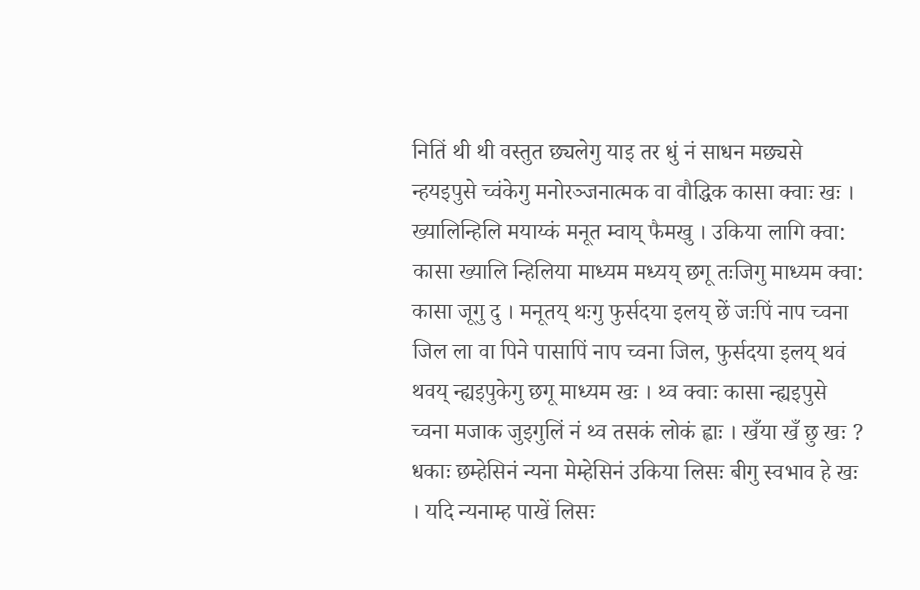नितिं थी थी वस्तुत छ्यलेगु याइ तर धुं नं साधन मछ्यसे न्हयइपुसे च्वंकेगु मनोरञ्जनात्मक वा वौद्धिक कासा क्वाः खः । ख्यालिन्हिलि मयाय्कं मनूत म्वाय् फैमखु । उकिया लागि क्वा: कासा ख्यालि न्हिलिया माध्यम मध्यय् छगू तःजिगु माध्यम क्वा: कासा जूगु दु । मनूतय् थःगु फुर्सदया इलय् छें जःपिं नाप च्वना जिल ला वा पिने पासापिं नाप च्वना जिल, फुर्सदया इलय् थवं थवय् न्ह्यइपुकेगु छगू माध्यम खः । थ्व क्वाः कासा न्ह्यइपुसे च्वना मजाक जुइगुलिं नं थ्व तसकं लोकं ह्वाः । खँया खँ छु खः ? धकाः छम्हेसिनं न्यना मेम्हेसिनं उकिया लिसः बीगु स्वभाव हे खः । यदि न्यनाम्ह पाखें लिसः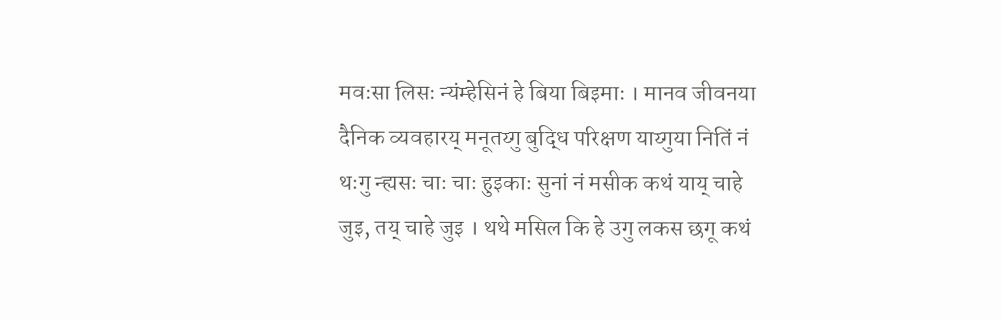मवःसा लिसः न्यंम्हेसिनं हे बिया बिइमाः । मानव जीवनया दैनिक व्यवहारय् मनूतय्गु बुद्धि परिक्षण याय्गुया नितिं नं थःगु न्ह्यसः चाः चाः हुइकाः सुनां नं मसीक कथं याय् चाहे जुइ, तय् चाहे जुइ । थथे मसिल कि हे उगु लकस छगू कथं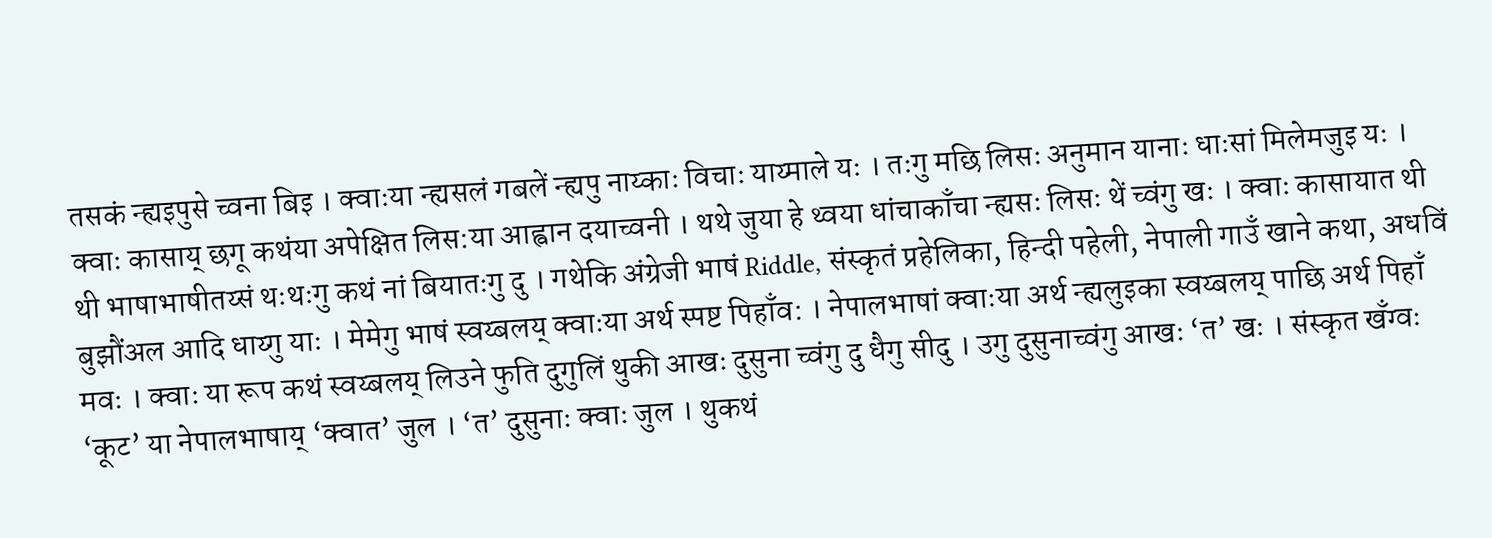तसकं न्ह्यइपुसे च्वना बिइ । क्वाःया न्ह्यसलं गबलें न्ह्यपु नाय्काः विचाः याय्माले यः । तःगु मछि लिसः अनुमान यानाः धाःसां मिलेमजुइ यः ।           क्वाः कासाय् छगू कथंया अपेक्षित लिस:या आह्वान दयाच्वनी । थथे जुया हे थ्वया धांचाकाँचा न्ह्यसः लिसः थें च्वंगु खः । क्वाः कासायात थी थी भाषाभाषीतय्सं थःथःगु कथं नां बियातःगु दु । गथेकि अंग्रेजी भाषं Riddle, संस्कृतं प्रहेलिका, हिन्दी पहेली, नेपाली गाउँ खाने कथा, अधविं बुझौंअल आदि धाय्गु याः । मेमेगु भाषं स्वय्बलय् क्वाःया अर्थ स्पष्ट पिहाँव: । नेपालभाषां क्वाःया अर्थ न्ह्यलुइका स्वय्बलय् पाछि अर्थ पिहाँ मवः । क्वाः या रूप कथं स्वय्बलय् लिउने फुति दुगुलिं थुकी आखः दुसुना च्वंगु दु धैगु सीदु । उगु दुसुनाच्वंगु आखः ‘त’ खः । संस्कृत खँग्वः ‘कूट’ या नेपालभाषाय् ‘क्वात’ जुल । ‘त’ दुसुनाः क्वाः जुल । थुकथं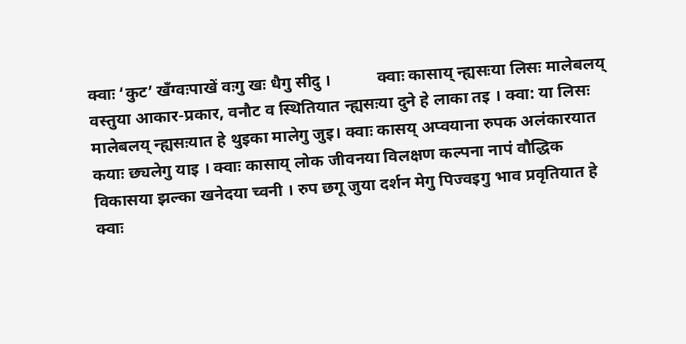क्वाः ‘कुट’ खँग्वःपाखें वःगु खः धैगु सीदु ।           क्वाः कासाय् न्ह्यसःया लिसः मालेबलय् वस्तुया आकार-प्रकार, वनौट व स्थितियात न्ह्यसःया दुने हे लाका तइ । क्वा: या लिसः मालेबलय् न्ह्यसःयात हे थुइका मालेगु जुइ। क्वाः कासय् अप्वयाना रुपक अलंकारयात कयाः छ्यलेगु याइ । क्वाः कासाय् लोक जीवनया विलक्षण कल्पना नापं वौद्धिक विकासया झल्का खनेदया च्वनी । रुप छगू जुया दर्शन मेगु पिज्वइगु भाव प्रवृतियात हे क्वाः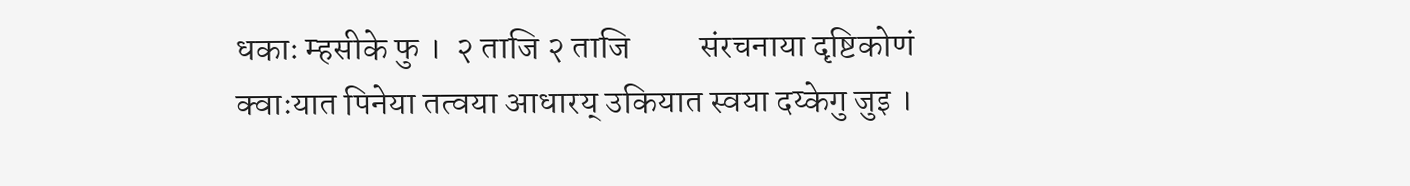धकाः म्हसीके फु ।  २ ताजि २ ताजि          संरचनाया दृष्टिकोणं क्वाःयात पिनेया तत्वया आधारय् उकियात स्वया दय्केगु जुइ ।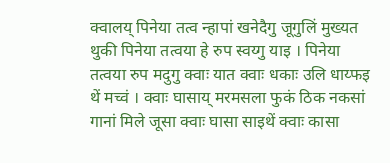क्वालय् पिनेया तत्व न्हापां खनेदैगु जूगुलिं मुख्यत थुकी पिनेया तत्वया हे रुप स्वय्गु याइ । पिनेया तत्वया रुप मदुगु क्वाः यात क्वाः धकाः उलि धाय्फइ थें मच्वं । क्वाः घासाय् मरमसला फुकं ठिक नकसां गानां मिले जूसा क्वाः घासा साइथें क्वाः कासा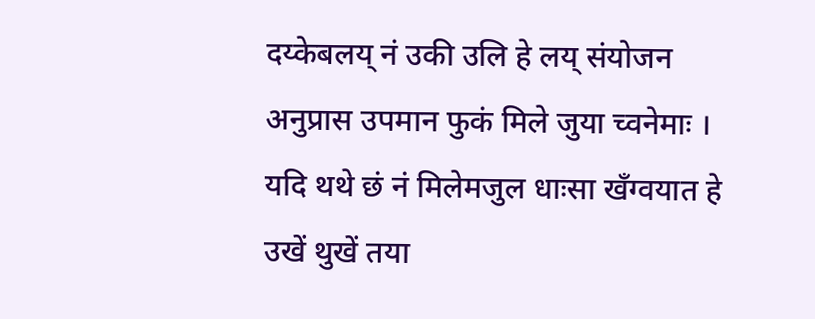दय्केबलय् नं उकी उलि हे लय् संयोजन अनुप्रास उपमान फुकं मिले जुया च्वनेमाः । यदि थथे छं नं मिलेमजुल धाःसा खँग्वयात हे उखें थुखें तया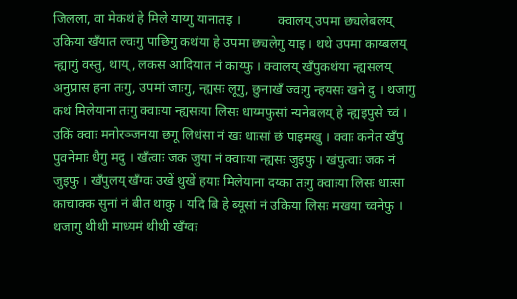जिलला, वा मेकथं हे मिले याय्गु यानातइ ।           क्वालय् उपमा छ्यलेबलय् उकिया खँयात ल्वःगु पाछिगु कथंया हे उपमा छ्यलेगु याइ। थथे उपमा काय्बलय् न्ह्यागुं वस्तु, थाय्, लकस आदियात नं काय्फु । क्वालय् खँपुकथंया न्ह्यसलय् अनुप्रास हना तःगु, उपमां जाःगु, न्ह्यसः लूगु, छुनाखँ ज्वःगु न्हयसः खने दु । थजागु कथं मिलेयाना तःगु क्वाःया न्ह्यसःया लिसः धाय्मफुसां न्यनेबलय् हे न्ह्यइपुसे च्वं । उकिं क्वाः मनोरञ्जनया छगू लिधंसा नं खः धाःसां छं पाइमखु । क्वाः कनेत खँपु पुवनेमाः धैगु मदु । खँत्वाः जक जुया नं क्वाःया न्ह्यसः जुइफु । खंपुत्वाः जक नं जुइफु । खँपुलय् खँग्वः उखें थुखें हयाः मिलेयाना दय्का तःगु क्वाःया लिसः धाःसा काचाक्क सुनां नं बीत थाकु । यदि बि हे ब्यूसां नं उकिया लिसः मखया च्वनेफु । थजागु थीथी माध्यमं थीथी खँग्वः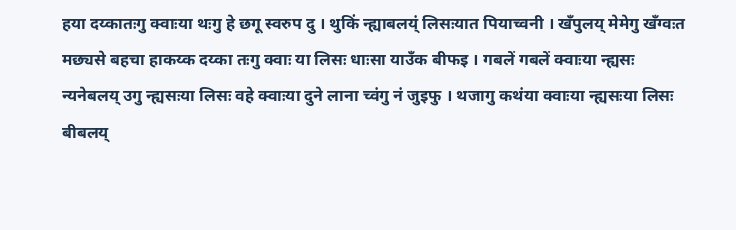हया दय्कातःगु क्वाःया थःगु हे छगू स्वरुप दु । थुकिं न्ह्याबलय्ं लिसःयात पियाच्वनी । खँपुलय् मेमेगु खँग्वःत मछ्यसे बहचा हाकय्क दय्का तःगु क्वाः या लिसः धाःसा याउँक बीफइ । गबलें गबलें क्वाःया न्ह्यसः न्यनेबलय् उगु न्ह्यसःया लिसः वहे क्वाःया दुने लाना च्वंगु नं जुइफु । थजागु कथंया क्वाःया न्ह्यसःया लिसः बीबलय्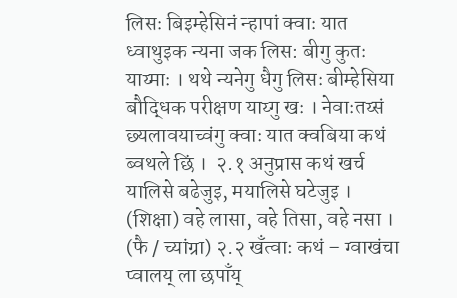लिसः बिइम्हेसिनं न्हापां क्वाः यात ध्वाथुइक न्यना जक लिस: बीगु कुतः याय्माः । थथे न्यनेगु धैगु लिसः बीम्हेसिया बौद्धिक परीक्षण याय्गु खः । नेवाःतय्सं छ्यलावयाच्वंगु क्वाः यात क्वबिया कथं ब्वथले छिं ।  २.१ अनुप्रास कथं खर्च यालिसे बढेजुइ, मयालिसे घटेजुइ । (शिक्षा) वहे लासा, वहे तिसा, वहे नसा । (फै / च्यांग्रा) २.२ खँत्वाः कथं – ग्वाखंचा प्वालय् ला छपाँय्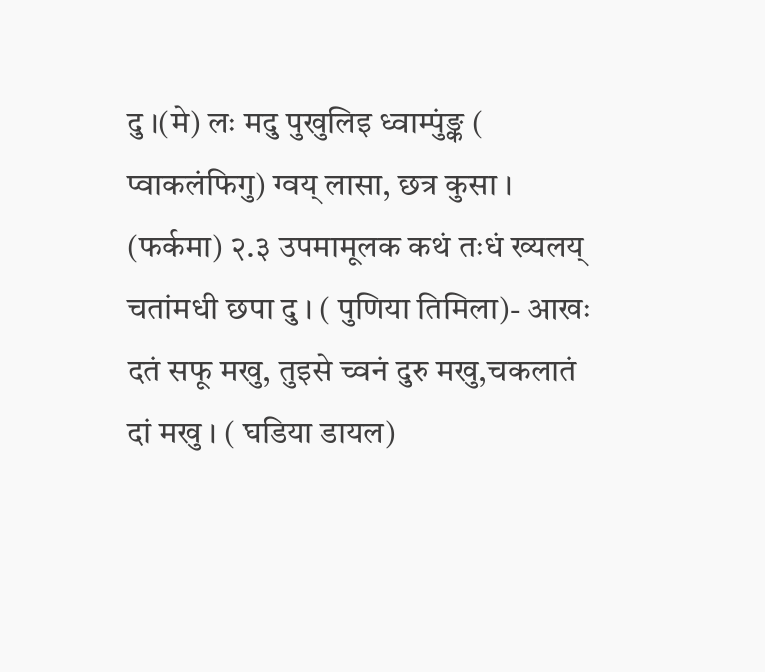दु ।(मे) लः मदु पुखुलिइ ध्वाम्पुंङ्क ( प्वाकलंफिगु) ग्वय् लासा, छत्र कुसा । (फर्कमा) २.३ उपमामूलक कथं तःधं ख्यलय् चतांमधी छपा दु । ( पुणिया तिमिला)- आखः दतं सफू मखु, तुइसे च्वनं दुरु मखु,चकलातं दां मखु । ( घडिया डायल)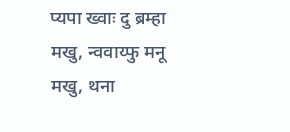प्यपा ख्वाः दु ब्रम्हा मखु, न्ववाय्फु मनू मखु, थना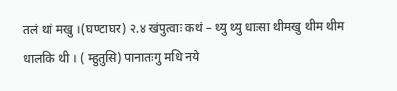तलं थां मखु ।(घण्टाघर) २.४ खंपुत्वाः कथं – थ्यु थ्यु धाःसा थीमखु थीम थीम धालकि थी । ( म्हुतुसि) पानातःगु मधि नये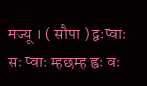मज्यू । ( सौपा ) द्वःप्वाः सः प्वाः म्हछम्ह ह्वः वः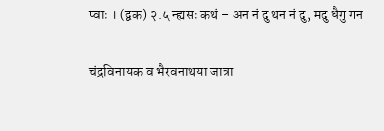प्वाः । (द्वक) २.५ न्ह्यसः कथं – अन नं दु थन नं दु, मदु धैगु गन

चंद्रविनायक व भैरवनाथया जात्रा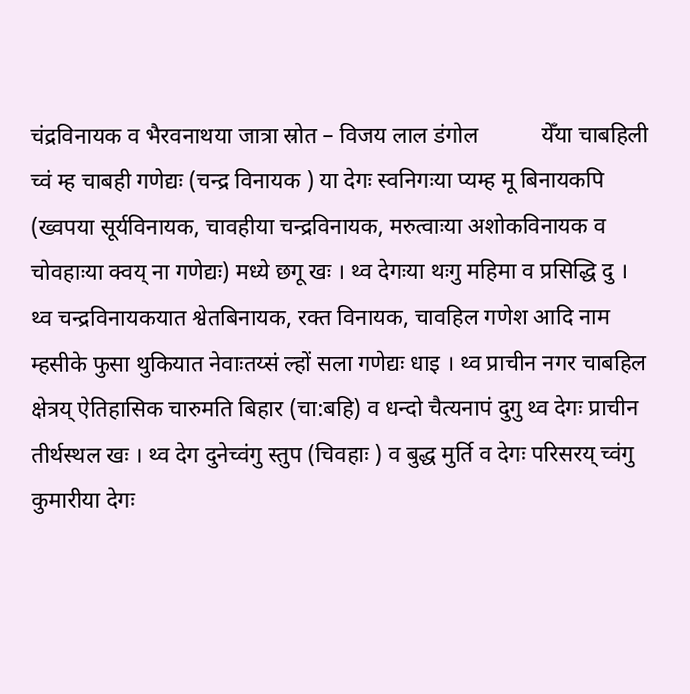चंद्रविनायक व भैरवनाथया जात्रा स्रोत – विजय लाल डंगोल           येँया चाबहिली च्वं म्ह चाबही गणेद्यः (चन्द्र विनायक ) या देगः स्वनिगःया प्यम्ह मू बिनायकपि (ख्वपया सूर्यविनायक, चावहीया चन्द्रविनायक, मरुत्वाःया अशोकविनायक व चोवहाःया क्वय् ना गणेद्यः) मध्ये छगू खः । थ्व देगःया थःगु महिमा व प्रसिद्धि दु । थ्व चन्द्रविनायकयात श्वेतबिनायक, रक्त विनायक, चावहिल गणेश आदि नाम म्हसीके फुसा थुकियात नेवाःतय्सं ल्हों सला गणेद्यः धाइ । थ्व प्राचीन नगर चाबहिल क्षेत्रय् ऐतिहासिक चारुमति बिहार (चा:बहि) व धन्दो चैत्यनापं दुगु थ्व देगः प्राचीन तीर्थस्थल खः । थ्व देग दुनेच्वंगु स्तुप (चिवहाः ) व बुद्ध मुर्ति व देगः परिसरय् च्वंगु कुमारीया देगः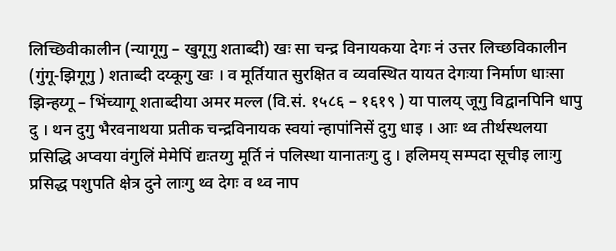लिच्छिवीकालीन (न्यागूगु – खुगूगु शताब्दी) खः सा चन्द्र विनायकया देगः नं उत्तर लिच्छविकालीन (गुंगू-झिगूगु ) शताब्दी दय्कूगु खः । व मूर्तियात सुरक्षित व व्यवस्थित यायत देगःया निर्माण धाःसा झिन्हय्गू – भिंच्यागू शताब्दीया अमर मल्ल (वि.सं. १५८६ – १६१९ ) या पालय् जूगु विद्वानपिनि धापु दु । थन दुगु भैरवनाथया प्रतीक चन्द्रविनायक स्वयां न्हापांनिसें दुगु धाइ । आः थ्व तीर्थस्थलया प्रसिद्धि अप्वया वंगुलिं मेमेपिं द्यःतय्गु मूर्ति नं पलिस्था यानातःगु दु । हलिमय् सम्पदा सूचीइ लाःगु प्रसिद्ध पशुपति क्षेत्र दुने लाःगु थ्व देगः व थ्व नाप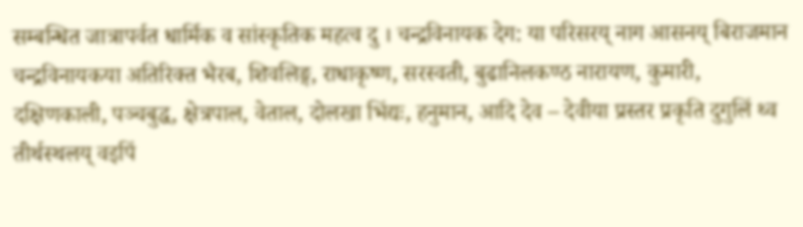सम्बन्धित जात्रापर्वत धार्मिक व सांस्कृतिक महत्व दु । चन्द्रविनायक देग: या परिसरय् नाग आसनय् बिराजमान चन्द्रविनायकया अतिरिक्त भैरब, शिवलिङ्ग, राधाकृष्ण, सरस्वती, बुढानिलकण्ठ नारायण, कुमारी, दक्षिणकाली, पञ्चबुद्ध, क्षेत्रपाल, वेताल, दोलखा भिंद्यः, हनुमान, आदि देव – देवीया प्रस्तर प्रकृति दुगुलिं थ्व तीर्थस्थलय् वइपिं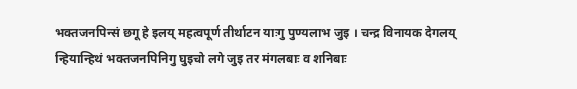भक्तजनपिन्सं छगू हे इलय् महत्वपूर्ण तीर्थाटन याःगु पुण्यलाभ जुइ । चन्द्र विनायक देगलय् न्हियान्हिथं भक्तजनपिनिगु घुइचो लगे जुइ तर मंगलबाः व शनिबाः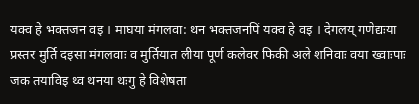यक्व हे भक्तजन वइ । माघया मंगलवा: थन भक्तजनपिं यक्व हे वइ । देगलय् गणेद्यःया प्रस्तर मुर्ति दइसा मंगलवाः व मुर्तियात लीया पूर्ण कलेवर फिकी अले शनिवाः वया ख्वाःपाः जक तयाविइ थ्व थनया थःगु हे विशेषता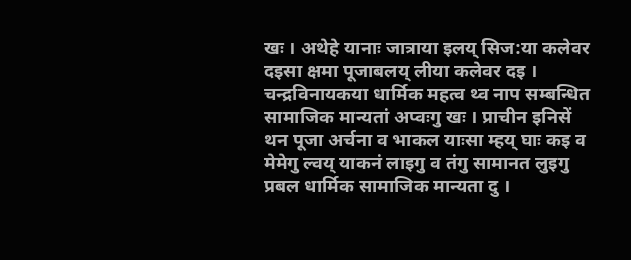खः । अथेहे यानाः जात्राया इलय् सिज:या कलेवर दइसा क्षमा पूजाबलय् लीया कलेवर दइ ।          चन्द्रविनायकया धार्मिक महत्व थ्व नाप सम्बन्धित सामाजिक मान्यतां अप्वःगु खः । प्राचीन इनिसें थन पूजा अर्चना व भाकल याःसा म्हय् घाः कइ व मेमेगु ल्वय् याकनं लाइगु व तंगु सामानत लुइगु प्रबल धार्मिक सामाजिक मान्यता दु ।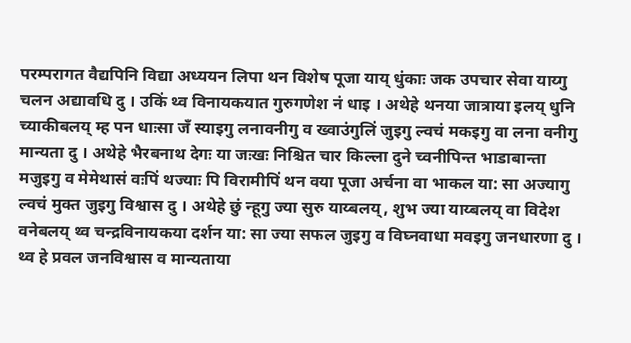परम्परागत वैद्यपिनि विद्या अध्ययन लिपा थन विशेष पूजा याय् धुंकाः जक उपचार सेवा याय्गु चलन अद्यावधि दु । उकिं थ्व विनायकयात गुरुगणेश नं धाइ । अथेहे थनया जात्राया इलय् धुनि च्याकीबलय् म्ह पन धाःसा जँ स्याइगु लनावनीगु व ख्वाउंगुलिं जुइगु ल्वचं मकइगु वा लना वनीगु मान्यता दु । अथेहे भैरबनाथ देगः या जःखः निश्चित चार किल्ला दुने च्वनीपिन्त भाडाबान्ता मजुइगु व मेमेथासं वःपिं थज्याः पि विरामीपिं थन वया पूजा अर्चना वा भाकल या: सा अज्यागु ल्वचं मुक्त जुइगु विश्वास दु । अथेहे छुं न्हूगु ज्या सुरु याय्बलय्, शुभ ज्या याय्बलय् वा विदेश वनेबलय् थ्व चन्द्रविनायकया दर्शन या: सा ज्या सफल जुइगु व विघ्नवाधा मवइगु जनधारणा दु । थ्व हे प्रवल जनविश्वास व मान्यताया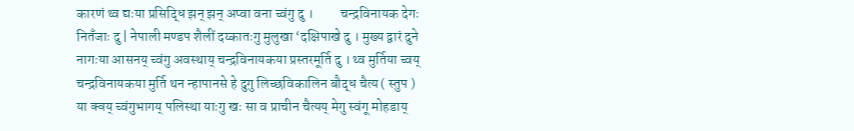कारणं थ्व द्यःया प्रसिद्धि झन् झन् अप्वा वना च्वंगु दु ।          चन्द्रविनायक देगः नितँजाः दु | नेपाली मण्डप शैलीं दय्कातःगु मुलुखा ‘दक्षिपाखे दु । मुख्य द्वारं दुने नागःया आसनय् च्वंगु अवस्थाय् चन्द्रविनायकया प्रस्तरमूर्ति दु । थ्व मुर्तिया च्वय् चन्द्रविनायकया मुर्ति थन न्हापानसे हे दुगु लिच्छविकालिन बौद्ध चैत्य ( स्तुप ) या क्वय् च्वंगुभागय् पलिस्था याःगु खः सा व प्राचीन चैत्यय् मेगु स्वंगू मोहडाय्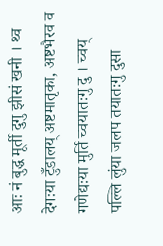आः नं बुद्ध मूर्ती दुगु झीसं खनी । थ्व देगःया टुँडालय् अष्टमातृका, अष्टभैरव व गणेद्यःया मुर्ति च्वयातःगु दु । च्वय् पल्लि लुंया जलप तयातःगु दुसा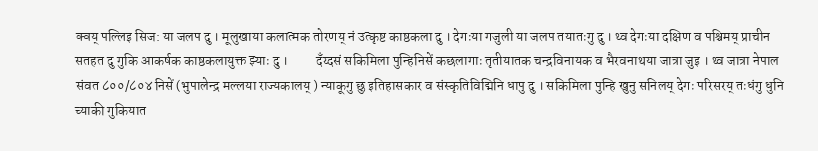क्वय् पल्लिइ सिज: या जलप दु । मूलुखाया कलात्मक तोरणय् नं उत्कृष्ट काष्ठकला दु । देगःया गजुली या जलप तयातःगु दु । थ्व देगःया दक्षिण व पश्चिमय् प्राचीन सतहत दु गुकि आकर्षक काष्ठकलायुक्त झ्याः दु ।          दँय्दसं सकिमिला पुन्हिनिसें कछलागाः तृतीयातक चन्द्रविनायक व भैरवनाथया जात्रा जुइ । थ्व जात्रा नेपाल संवत ८००/८०४ निसें (भुपालेन्द्र मल्लया राज्यकालय् ) न्याकूगु छु इतिहासकार व संस्कृतिविद्मिनि धापु दु । सकिमिला पुन्हि खुनु सनिलय् देगः परिसरय् तःधंगु धुनि च्याकी गुकियात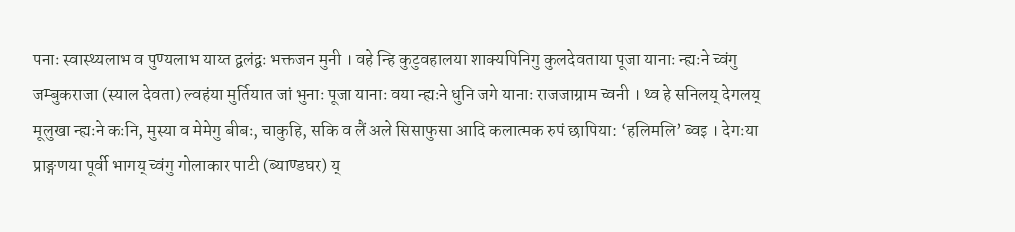पनाः स्वास्थ्यलाभ व पुण्यलाभ याय्त द्वलंद्वः भक्तजन मुनी । वहे न्हि कुटुवहालया शाक्यपिनिगु कुलदेवताया पूजा यानाः न्ह्यःने च्वंगु जम्बुकराजा (स्याल देवता) ल्वहंया मुर्तियात जां भुनाः पूजा यानाः वया न्ह्यःने धुनि जगे यानाः राजजाग्राम च्वनी । थ्व हे सनिलय् देगलय् मूलुखा न्ह्यःने कःनि, मुस्या व मेमेगु बीबः, चाकुहि, सकि व लैं अले सिसाफुसा आदि कलात्मक रुपं छापिया: ‘हलिमलि’ ब्वइ । देगःया प्राङ्गणया पूर्वी भागय् च्वंगु गोलाकार पाटी (ब्याण्डघर) य्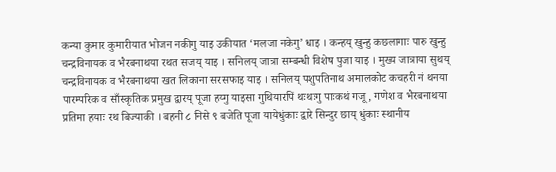कन्या कुमार कुमारीयात भोजन नकीगु याइ उकीयात ‘मलजा नकेगु’ धाइ । कन्हय् खुन्हु कछलागाः पारु खुन्हु चन्द्रविनायक व भैरबनाथया रथत सजय् याइ । सनिलय् जात्रा सम्बन्धी विशेष पुजा याइ । मुख्य जात्राया सुथय् चन्द्रविनायक व भैरबनाथया खत लिकाना सरसफाइ याइ । सनिलय् पशुपतिनाथ अमालकोट कचहरी नं थनया पारम्परिक व साँस्कृतिक प्रमुख द्वारय् पूजा हय्गु याइसा गुथियारपिं थःथःगु पाःकथं गजू, गणेश व भैरबनाथया प्रतिमा हयाः रथ बिज्याकी । बहनी ८ निसे ९ बजेति पूजा यायेधुंकाः द्वारे सिन्दुर छाय् धुंकाः स्थानीय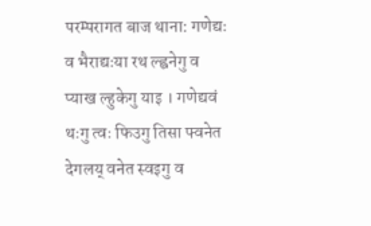परम्परागत बाज थाना: गणेद्यः व भैराद्यःया रथ ल्ह्वनेगु व प्याख ल्हुकेगु याइ । गणेद्यवं थःगु त्वः फिउगु तिसा फ्वनेत देगलय् वनेत स्वइगु व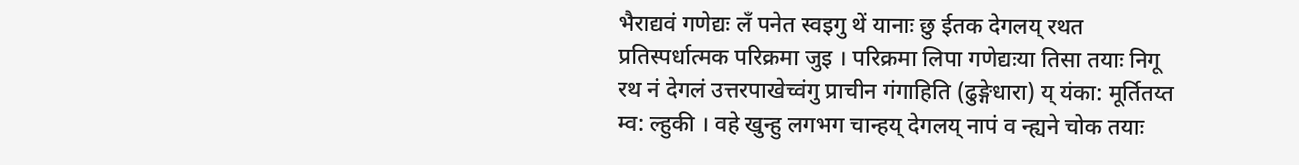भैराद्यवं गणेद्यः लँ पनेत स्वइगु थें यानाः छु ईतक देगलय् रथत प्रतिस्पर्धात्मक परिक्रमा जुइ । परिक्रमा लिपा गणेद्यःया तिसा तयाः निगू रथ नं देगलं उत्तरपाखेच्वंगु प्राचीन गंगाहिति (ढुङ्गेधारा) य् यंका: मूर्तितय्त म्व: ल्हुकी । वहे खुन्हु लगभग चान्हय् देगलय् नापं व न्ह्यने चोक तयाः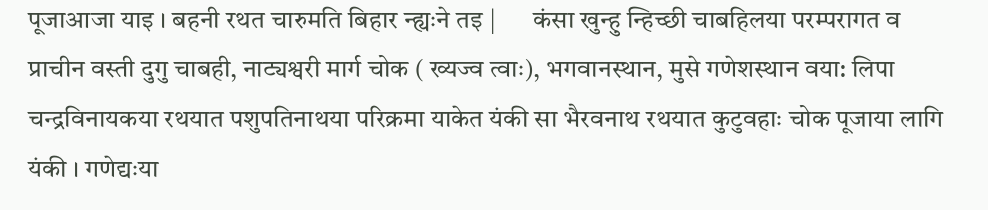पूजाआजा याइ । बहनी रथत चारुमति बिहार न्ह्यःने तइ |       कंसा खुन्हु न्हिच्छी चाबहिलया परम्परागत व प्राचीन वस्ती दुगु चाबही, नाट्यश्वरी मार्ग चोक ( ख्यज्व त्वाः), भगवानस्थान, मुसे गणेशस्थान वया: लिपा चन्द्रविनायकया रथयात पशुपतिनाथया परिक्रमा याकेत यंकी सा भैरवनाथ रथयात कुटुवहाः चोक पूजाया लागि यंकी । गणेद्यःया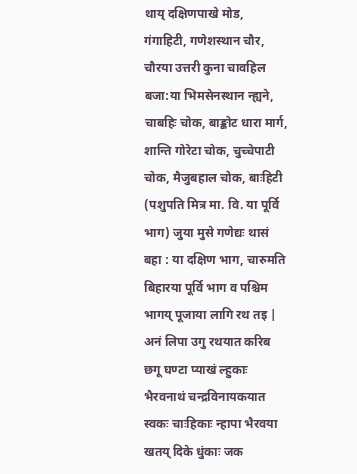थाय् दक्षिणपाखे मोड, गंगाहिटी, गणेशस्थान चौर, चौरया उत्तरी कुना चावहिल बजा:या भिमसेनस्थान न्ह्यने, चाबहिः चोक, बाङ्कोट धारा मार्ग, शान्ति गोरेटा चोक, चुच्चेपाटी चोक, मैजुबहाल चोक, बाःहिटी (पशुपति मित्र मा. वि. या पूर्वि भाग) जुया मुसे गणेद्यः थासं बहा : या दक्षिण भाग, चारुमति बिहारया पूर्वि भाग व पश्चिम भागय् पूजाया लागि रथ तइ | अनं लिपा उगु रथयात करिब छगू घण्टा प्याखं ल्हुकाः भैरवनाथं चन्द्रविनायकयात स्वकः चाःहिकाः न्हापा भैरवया खतय् दिके धुंकाः जक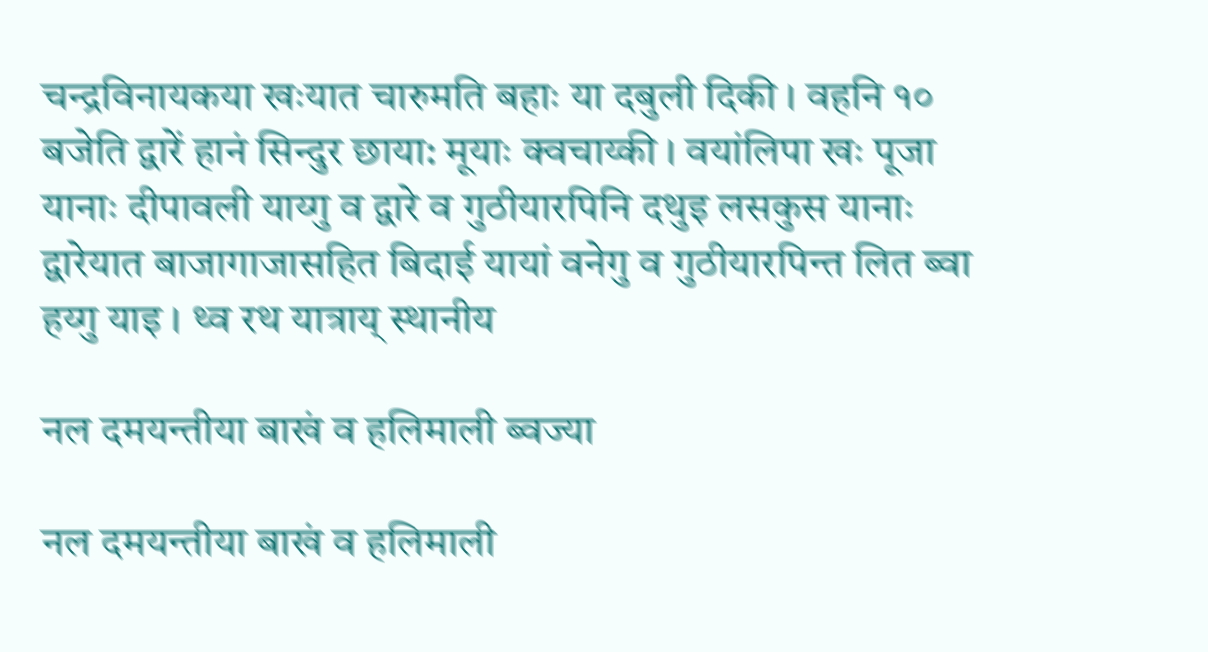चन्द्रविनायकया खःयात चारुमति बहाः या दबुली दिकी । वहनि १० बजेति द्वारें हानं सिन्दुर छाया: मूयाः क्वचाय्की । वयांलिपा खः पूजा यानाः दीपावली याय्गु व द्वारे व गुठीयारपिनि दथुइ लसकुस यानाः द्वारेयात बाजागाजासहित बिदाई यायां वनेगु व गुठीयारपिन्त लित ब्वा हय्गु याइ । थ्व रथ यात्राय् स्थानीय

नल दमयन्तीया बाखं व हलिमाली ब्वज्या

नल दमयन्तीया बाखं व हलिमाली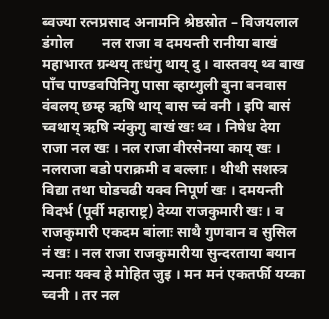ब्वज्या रत्नप्रसाद अनामनि श्रेष्ठस्रोत – विजयलाल डंगोल        नल राजा व दमयन्ती रानीया बाखं महाभारत ग्रन्थय् तःधंगु थाय् दु । वास्तवय् थ्व बाख पाँच पाण्डवपिनिगु पासा व्हाय्गुली बुना बनवास वंबलय् छम्ह ऋषि थाय् बास च्वं वनी । इपि बासं च्वथाय् ऋषि न्यंकुगु बाखं खः थ्व । निषेध देया राजा नल खः । नल राजा वीरसेनया काय् खः । नलराजा बडो पराक्रमी व बल्लाः । थीथी सशस्त्र विद्या तथा घोडचढी यक्व निपूर्ण खः । दमयन्ती विदर्भ (पूर्वी महाराष्ट्र) देय्या राजकुमारी खः । व राजकुमारी एकदम बांलाः साथै गुणवान व सुसिल नं खः । नल राजा राजकुमारीया सुन्दरताया बयान न्यनाः यक्व हे मोहित जुइ । मन मनं एकतर्फी यय्का च्वनी । तर नल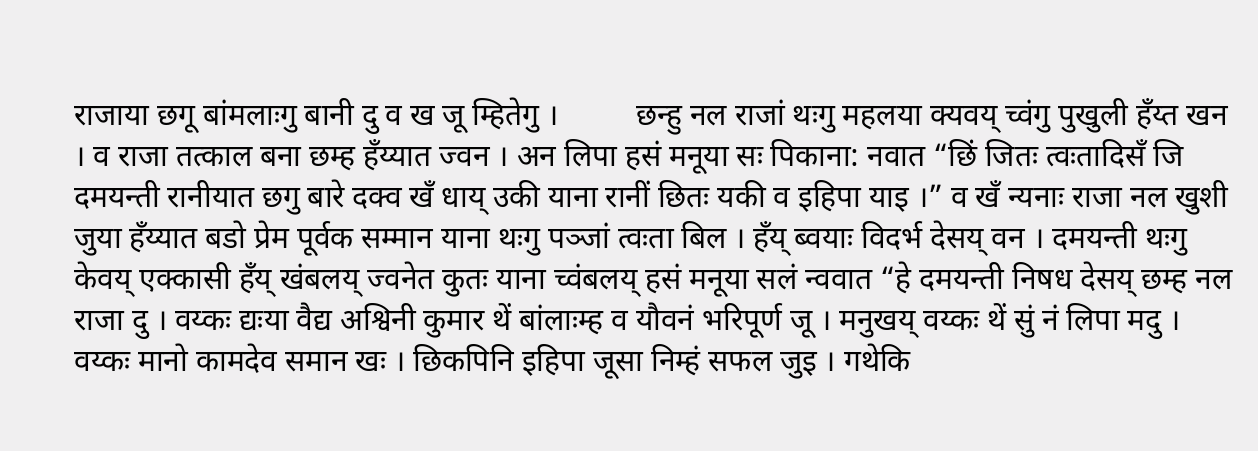राजाया छगू बांमलाःगु बानी दु व ख जू म्हितेगु ।          छन्हु नल राजां थःगु महलया क्यवय् च्वंगु पुखुली हँय्त खन । व राजा तत्काल बना छम्ह हँय्यात ज्वन । अन लिपा हसं मनूया सः पिकाना: नवात “छिं जितः त्वःतादिसँ जि दमयन्ती रानीयात छगु बारे दक्व खँ धाय् उकी याना रानीं छितः यकी व इहिपा याइ ।” व खँ न्यनाः राजा नल खुशी जुया हँय्यात बडो प्रेम पूर्वक सम्मान याना थःगु पञ्जां त्वःता बिल । हँय् ब्वयाः विदर्भ देसय् वन । दमयन्ती थःगु केवय् एक्कासी हँय् खंबलय् ज्वनेत कुतः याना च्वंबलय् हसं मनूया सलं न्ववात “हे दमयन्ती निषध देसय् छम्ह नल राजा दु । वय्कः द्यःया वैद्य अश्विनी कुमार थें बांलाःम्ह व यौवनं भरिपूर्ण जू । मनुखय् वय्कः थें सुं नं लिपा मदु । वय्कः मानो कामदेव समान खः । छिकपिनि इहिपा जूसा निम्हं सफल जुइ । गथेकि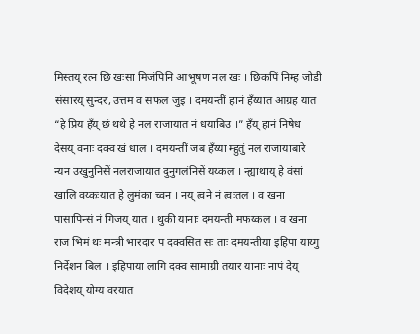मिस्तय् रत्न छि खःसा मिजंपिनि आभूषण नल खः । छिकपिं निम्ह जोडी संसारय् सुन्दर, उत्तम व सफल जुइ । दमयन्तीं हानं हँय्यात आग्रह यात “हे प्रिय हँय् छं थथे हे नल राजायात नं धयाबिउ ।” हँय् हानं निषेध देसय् वनाः दक्व खं धाल । दमयन्तीं जब हँय्या म्हुतुं नल राजायाबारे न्यन उखुनुनिसें नलराजायात दुनुगलंनिसें यय्कल । न्ह्याथाय् हे वंसां खालि वय्कःयात हे लुमंका च्वन । नय् त्वने नं त्वःतल । व खना पासापिन्सं नं गिजय् यात । थुकी यानाः दमयन्ती मफय्कल । व खना राज भिमं थः मन्त्री भारदार प दक्वसित सः ताः दमयन्तीया इहिपा याय्गु निर्देशन बिल । इहिपाया लागि दक्व सामाग्री तयार यानाः नापं देय् विदेशय् योग्य वरयात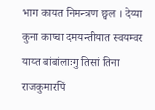भाग कायत निमन्त्रण छ्वल । देय्या कुना काप्चा दमयन्तीयात स्वयम्वर याय्त बांबांलाःगु तिसां तिना राजकुमारपिं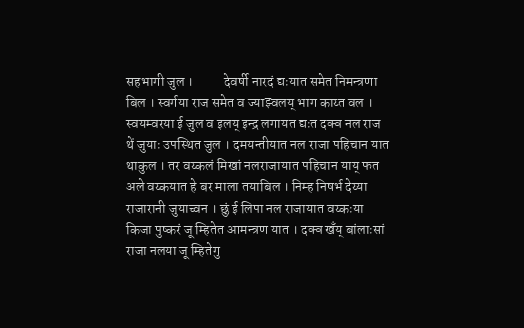सहभागी जुल ।           देवर्षी नारदं द्यःयात समेत निमन्त्रणा बिल । स्वर्गया राज समेत व ज्याझ्वलय् भाग काय्त वल । स्वयम्वरया ई जुल व इलय् इन्द्र लगायत द्यःत दक्व नल राज थें जुयाः उपस्थित जुल । दमयन्तीयात नल राजा पहिचान यात थाकुल । तर वय्कलं मिखां नलराजायात पहिचान याय् फत अले वय्कयात हे बर माला तयाबिल । निम्ह निषर्भ देय्या राजारानी जुयाच्वन । छुं ई लिपा नल राजायात वय्कःया किजा पुष्करं जू म्हितेत आमन्त्रण यात । दक्व खँय् बांलाःसां राजा नलया जू म्हितेगु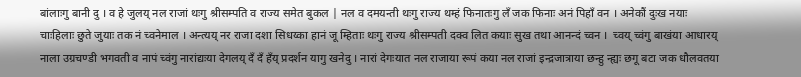बांलाःगु बानी दु । व हे जुलय् नल राजां थःगु श्रीसम्पति व राज्य समेत बुकल | नल व दमयन्ती थःगु राज्य थम्हं फिनातःगु लँ जक फिनाः अनं पिहाँ वन । अनेकौं दुःख नयाः चाःहिलाः छुते जुयाः तक नं च्वनेमाल । अन्त्यय् नर राजा दशा सिधय्का हानं जू म्हिताः थःगु राज्य श्रीसम्पती दक्व लित कयाः सुख तथा आनन्दं च्वन ।  च्वय् च्वंगु बाखंया आधारय् नाला उग्रचण्डी भगवती व नापं च्वंगु नारांद्यःया देगलय् दँ दँ हँय् प्रदर्शन यागु खनेदु । नारां देगःयात नल राजाया रूपं कया नल राजां इन्द्रजात्राया छन्हु न्ह्यः छगू बटा जक धौलवतया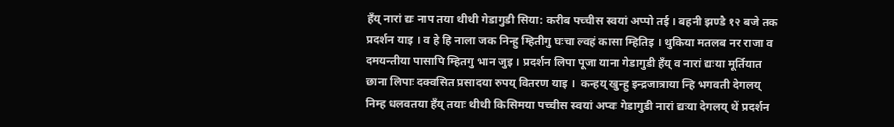हँय् नारां द्यः नाप तया थीथी गेडागुडी सिया: करीब पच्चीस स्वयां अप्पो तई । बहनी झण्डै १२ बजे तक प्रदर्शन याइ । व हे हि नाला जक निन्हु म्हितीगु घःचा ल्वहं कासा म्हितिइ । थुकिया मतलब नर राजा व दमयन्तीया पासापि म्हितगु भान जुइ । प्रदर्शन लिपा पूजा याना गेडागुडी हँय् व नारां द्यःया मूर्तियात छाना लिपाः दक्वसित प्रसादया रुपय् वितरण याइ ।  कन्हय् खुन्हु इन्द्रजात्राया न्हि भगवती देगलय् निम्ह धलवतया हँय् तयाः थीथी किसिमया पच्चीस स्वयां अप्वः गेडागुडी नारां द्यःया देगलय् थें प्रदर्शन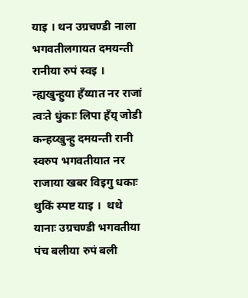याइ । थन उग्रचण्डी नाला भगवतीलगायत दमयन्ती रानीया रुपं स्वइ । न्ह्यखुन्हुया हँय्यात नर राजां त्वःते धुंकाः लिपा हँय् जोडी कन्हय्खुन्हु दमयन्ती रानी स्वरुप भगवतीयात नर राजाया खबर विइगु धकाः थुकिं स्पष्ट याइ ।  थथे यानाः उग्रचण्डी भगवतीया पंच बलीया रुपं बली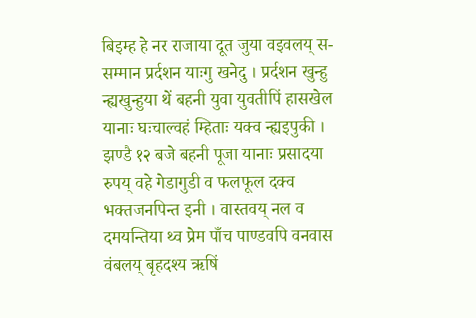बिइम्ह हे नर राजाया दूत जुया वइवलय् स-सम्मान प्रर्दशन याःगु खनेदु । प्रर्दशन खुन्हु न्ह्यखुन्हुया थें बहनी युवा युवतीपिं हासखेल यानाः घःचाल्वहं म्हिताः यक्व न्ह्यइपुकी । झण्डै १२ बजे बहनी पूजा यानाः प्रसादया रुपय् वहे गेडागुडी व फलफूल दक्व भक्तजनपिन्त इनी । वास्तवय् नल व दमयन्तिया थ्व प्रेम पाँच पाण्डवपि वनवास वंबलय् बृहदश्य ऋषिं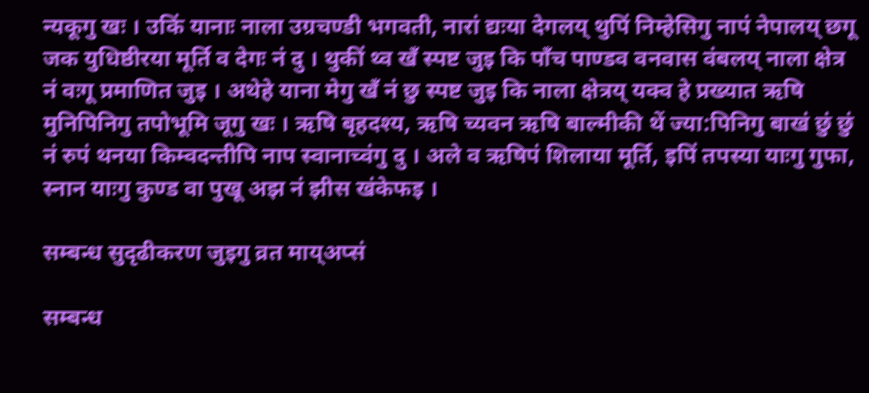न्यकूगु खः । उकिं यानाः नाला उग्रचण्डी भगवती, नारां द्यःया देगलय् थुपिं निम्हेसिगु नापं नेपालय् छगू जक युधिष्ठीरया मूर्ति व देगः नं दु । थुकीं थ्व खँ स्पष्ट जुइ कि पाँच पाण्डव वनवास वंबलय् नाला क्षेत्र नं वःगू प्रमाणित जुइ । अथेहे याना मेगु खँ नं छु स्पष्ट जुइ कि नाला क्षेत्रय् यक्व हे प्रख्यात ऋषि मुनिपिनिगु तपोभूमि जूगु खः । ऋषि बृहदश्य, ऋषि च्यवन ऋषि बाल्मीकी थें ज्या:पिनिगु बाखं छुं छुं नं रुपं थनया किम्वदन्तीपि नाप स्वानाच्वंगु दु । अले व ऋषिपं शिलाया मूर्ति, इपिं तपस्या याःगु गुफा, स्नान याःगु कुण्ड वा पुखू अझ नं झीस खंकेफइ ।

सम्बन्ध सुदृढीकरण जुइगु व्रत माय्अप्सं

सम्बन्ध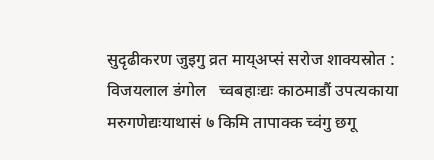सुदृढीकरण जुइगु व्रत माय्अप्सं सरोज शाक्यस्रोत : विजयलाल डंगोल   च्वबहाःद्यः काठमाडौं उपत्यकाया मरुगणेद्यःयाथासं ७ किमि तापाक्क च्वंगु छगू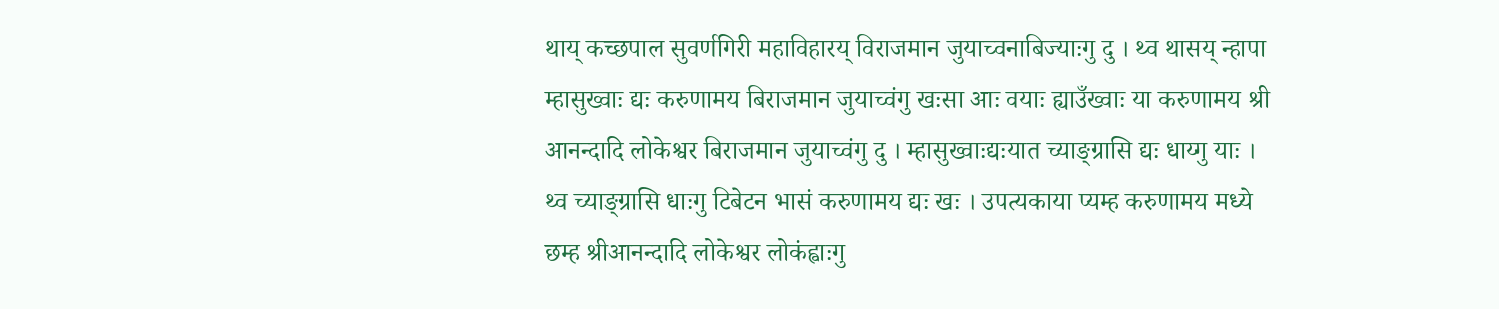थाय् कच्छपाल सुवर्णगिरी महाविहारय् विराजमान जुयाच्वनाबिज्याःगु दु । थ्व थासय् न्हापा म्हासुख्वाः द्यः करुणामय बिराजमान जुयाच्वंगु खःसा आः वयाः ह्याउँख्वाः या करुणामय श्री आनन्दादि लोकेश्वर बिराजमान जुयाच्वंगु दु । म्हासुख्वाःद्यःयात च्याङ्ग्रासि द्यः धाय्गु याः । थ्व च्याङ्ग्रासि धाःगु टिबेटन भासं करुणामय द्यः खः । उपत्यकाया प्यम्ह करुणामय मध्ये छम्ह श्रीआनन्दादि लोकेश्वर लोकंह्वाःगु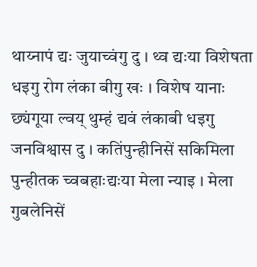थाय्नापं द्यः जुयाच्वंगु दु । थ्व द्यःया विशेषता धइगु रोग लंका बीगु खः । विशेष यानाः छ्यंगूया ल्वय् थुम्हं द्यवं लंकाबी धइगु जनविश्वास दु । कतिंपुन्हीनिसें सकिमिला पुन्हीतक च्वबहाःद्यःया मेला न्याइ । मेला गुबलेनिसें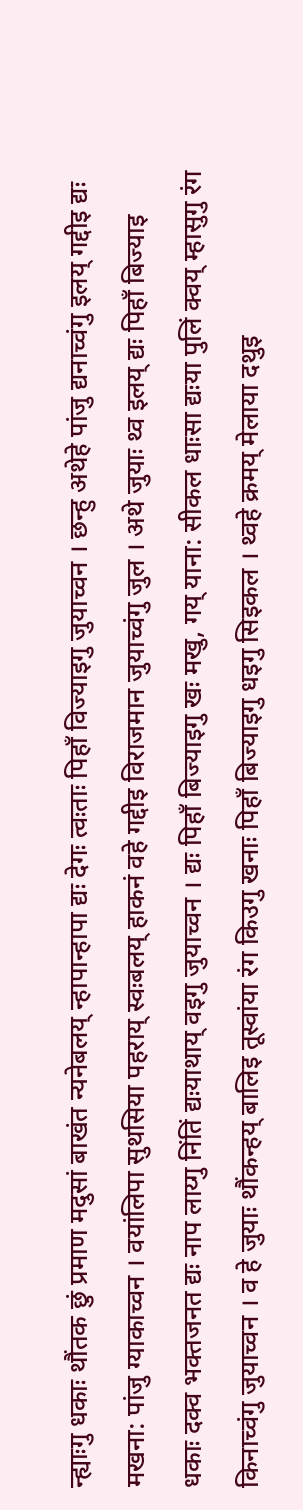न्ह्याःगु धकाः थौंतक छुं प्रमाण मदुसां बाखंत न्यनेबलय् न्हापान्हापा द्यः देगः त्वःताः पिहाँ विज्याइगु जुयाच्वन । छन्हु अथेहे पांजु द्यनाच्वंगु इलय् गद्दीइ द्यः मखना: पांजु ग्याकाच्वन । वयांलिपा सुथसिया पहराय् स्वःबलय् हाकनं वहे गद्दीइ विराजमान जुयाच्वंगु जुल । अथे जुयाः थ्व इलय् द्यः पिहाँ बिज्याइ धकाः दक्व भक्तजनत द्यः नाप लाय्गु निंतिं द्यःयाथाय् वइगु जुयाच्वन । द्यः पिहाँ बिज्याइगु खः मखु, गय् याना: सीकल धाःसा द्यःया पुलिं क्वय् म्हासुगु रंग किनाच्वंगु जुयाच्वन । व हे जुयाः थौंकन्हय् बालिइ तूस्वांया रंग किउगु खनाः पिहाँ बिज्याइगु धइगु सिइकल । थ्वहे क्रमय् मेलाया दथुइ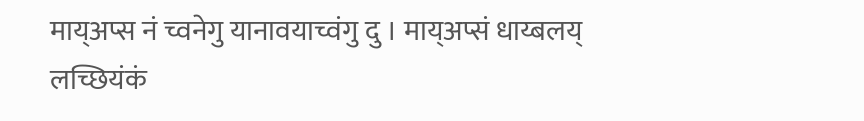माय्अप्स नं च्वनेगु यानावयाच्वंगु दु । माय्अप्सं धाय्बलय् लच्छियंकं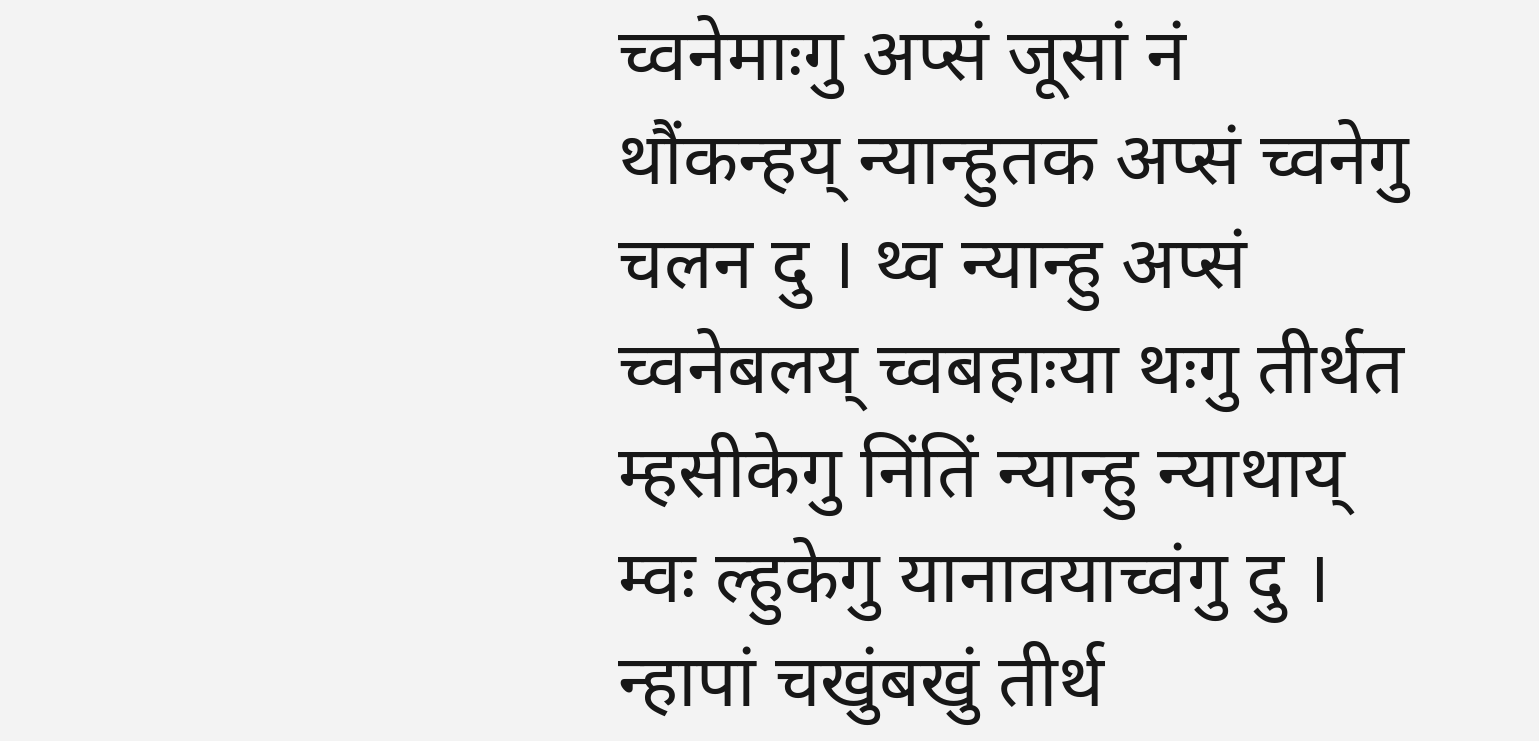च्वनेमाःगु अप्सं जूसां नं थौंकन्हय् न्यान्हुतक अप्सं च्वनेगु चलन दु । थ्व न्यान्हु अप्सं च्वनेबलय् च्वबहाःया थःगु तीर्थत म्हसीकेगु निंतिं न्यान्हु न्याथाय् म्वः ल्हुकेगु यानावयाच्वंगु दु । न्हापां चखुंबखुं तीर्थ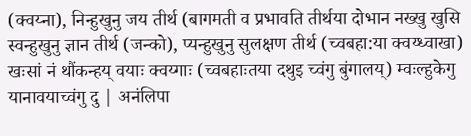(क्वय्ना), निन्हुखुनु जय तीर्थ (बागमती व प्रभावति तीर्थया दोभान नख्खु खुसि स्वन्हुखुनु ज्ञान तीर्थ (जन्को), प्यन्हुखुनु सुलक्षण तीर्थ (च्वबहा:या क्वय्ध्वाखा) खःसां नं थौंकन्हय् वयाः क्वय्गाः (च्वबहाःतया दथुइ च्वंगु बुंगालय्) म्वःल्हुकेगु यानावयाच्वंगु दु | अनंलिपा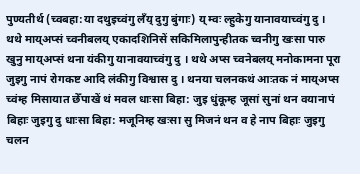पुण्यतीर्थ (च्वबहा:या दथुइच्वंगु लँय् दुगु बुंगाः) य् म्वः ल्हुकेगु यानावयाच्वंगु दु । थथे माय्अप्सं च्वनीबलय् एकादशिनिसें सकिमिलापुन्हीतक च्वनीगु खःसा पारु खुनु माय्अप्सं थना यंकीगु यानावयाच्वंगु दु । थथे अप्स च्वनेबलय् मनोकामना पूरा जुइगु नापं रोगकष्ट आदि लंकीगु विश्वास दु । थनया चलनकथं आःतक नं माय्अप्स च्वंम्ह मिसायात छेँपाखें थं मवल धाःसा बिहा: जुइ धुंकूम्ह जूसां सुनां थन वयानापं बिहाः जुइगु दु धाःसा बिहा: मजूनिम्ह खःसा सु मिजनं थन व हे नाप बिहाः जुइगु चलन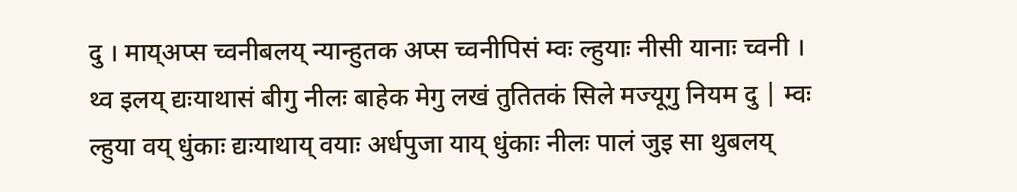दु । माय्अप्स च्वनीबलय् न्यान्हुतक अप्स च्वनीपिसं म्वः ल्हुयाः नीसी यानाः च्वनी । थ्व इलय् द्यःयाथासं बीगु नीलः बाहेक मेगु लखं तुतितकं सिले मज्यूगु नियम दु | म्वः ल्हुया वय् धुंकाः द्यःयाथाय् वयाः अर्धपुजा याय् धुंकाः नीलः पालं जुइ सा थुबलय्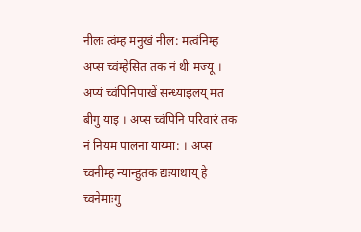नीलः त्वंम्ह मनुखं नील: मत्वंनिम्ह अप्स च्वंम्हेसित तक नं थी मज्यू । अप्यं च्वंपिनिपाखें सन्ध्याइलय् मत बीगु याइ । अप्स च्वंपिनि परिवारं तक नं नियम पालना याय्मा: । अप्स च्वनीम्ह न्यान्हुतक द्यःयाथाय् हे च्वनेमाःगु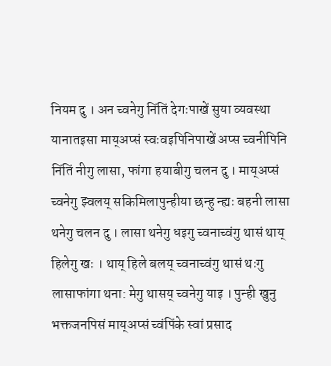नियम दु । अन च्वनेगु निंतिं देगःपाखें सुया व्यवस्था यानातइसा माय्अप्सं स्वःवइपिनिपाखें अप्स च्वनीपिनि निंतिं नीगु लासा, फांगा हयाबीगु चलन दु । माय्अप्सं च्वनेगु झ्वलय् सकिमिलापुन्हीया छन्हु न्ह्यः बहनी लासा थनेगु चलन दु । लासा थनेगु धइगु च्वनाच्वंगु थासं थाय् हिलेगु खः । थाय् हिले बलय् च्वनाच्वंगु थासं थःगु लासाफांगा थना: मेगु थासय् च्वनेगु याइ । पुन्ही खुनु भक्तजनपिसं माय्अप्सं च्वंपिंके स्वां प्रसाद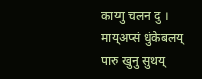काय्गु चलन दु । माय्अप्सं धुंकेबलय् पारु खुनु सुथय्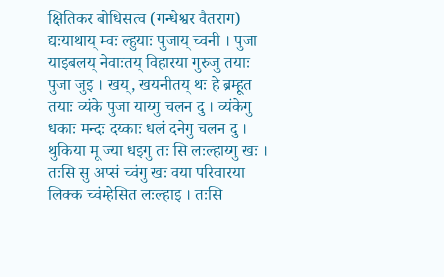क्षितिकर बोधिसत्व (गन्धेश्वर वैतराग) द्यःयाथाय् म्वः ल्हुयाः पुजाय् च्वनी । पुजा याइबलय् नेवाःतय् विहारया गुरुजु तयाः पुजा जुइ । खय्, खयनीतय् थः हे ब्रम्हूत तयाः व्यंके पुजा याय्गु चलन दु । व्यंकेगु धकाः मन्दः दय्काः धलं दनेगु चलन दु । थुकिया मू ज्या धइगु तः सि लःल्हाय्गु खः । तःसि सु अप्सं च्वंगु खः वया परिवारया लिक्क च्वंम्हेसित लःल्हाइ । तःसि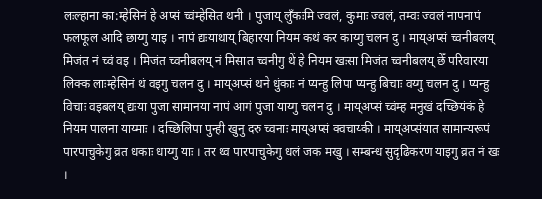लःल्हाना का:म्हेसिनं हे अप्सं च्वंम्हेसित थनी । पुजाय् लुँकःमि ज्वलं, कुमाः ज्वलं, तम्वः ज्वलं नापनापं फलफूल आदि छाय्गु याइ । नापं द्यःयाथाय् बिहारया नियम कथं कर काय्गु चलन दु । माय्अप्सं च्वनीबलय् मिजंत नं च्वं वइ । मिजंत च्वनीबलय् नं मिसात च्वनीगु थें हे नियम खःसा मिजंत च्वनीबलय् छेँ परिवारया लिक्क लाःम्हेसिनं थं वइगु चलन दु । माय्अप्सं थने धुंकाः नं प्यन्हु लिपा प्यन्हु बिचाः वय्गु चलन दु । प्यन्हु विचाः वइबलय् द्यःया पुजा सामानया नापं आगं पुजा याय्गु चलन दु । माय्अप्सं च्वंम्ह मनुखं दच्छियंकं हे नियम पालना याय्माः । दच्छिलिपा पुन्ही खुनु दरु च्वनाः माय्अप्सं क्वचाय्की । माय्अप्संयात सामान्यरूपं पारपाचुकेगु व्रत धकाः धाय्गु याः । तर थ्व पारपाचुकेगु धलं जक मखु । सम्बन्ध सुदृढिकरण याइगु व्रत नं खः ।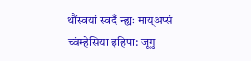थौंस्वयां स्वदँ न्ह्यः माय्अप्सं च्वंम्हेसिया इहिपा: जूगु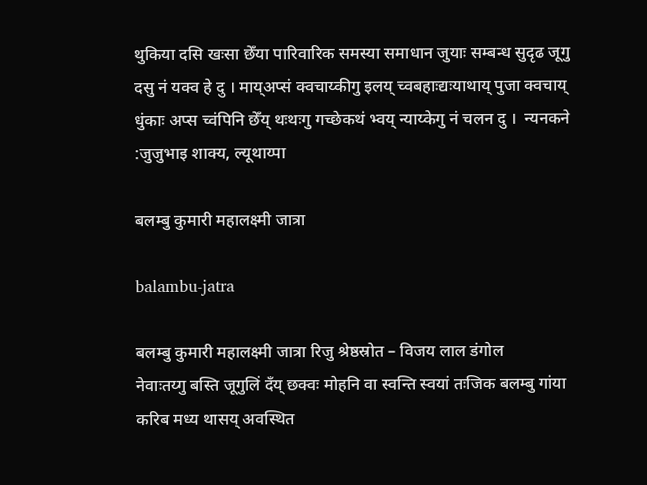थुकिया दसि खःसा छेँया पारिवारिक समस्या समाधान जुयाः सम्बन्ध सुदृढ जूगु दसु नं यक्व हे दु । माय्अप्सं क्वचाय्कीगु इलय् च्वबहाःद्यःयाथाय् पुजा क्वचाय् धुंकाः अप्स च्वंपिनि छेँय् थःथःगु गच्छेकथं भ्वय् न्याय्केगु नं चलन दु ।  न्यनकने :जुजुभाइ शाक्य, ल्यूथाय्पा

बलम्बु कुमारी महालक्ष्मी जात्रा

balambu-jatra

बलम्बु कुमारी महालक्ष्मी जात्रा रिजु श्रेष्ठस्रोत – विजय लाल डंगोल           नेवाःतय्गु बस्ति जूगुलिं दँय् छक्वः मोहनि वा स्वन्ति स्वयां तःजिक बलम्बु गांया करिब मध्य थासय् अवस्थित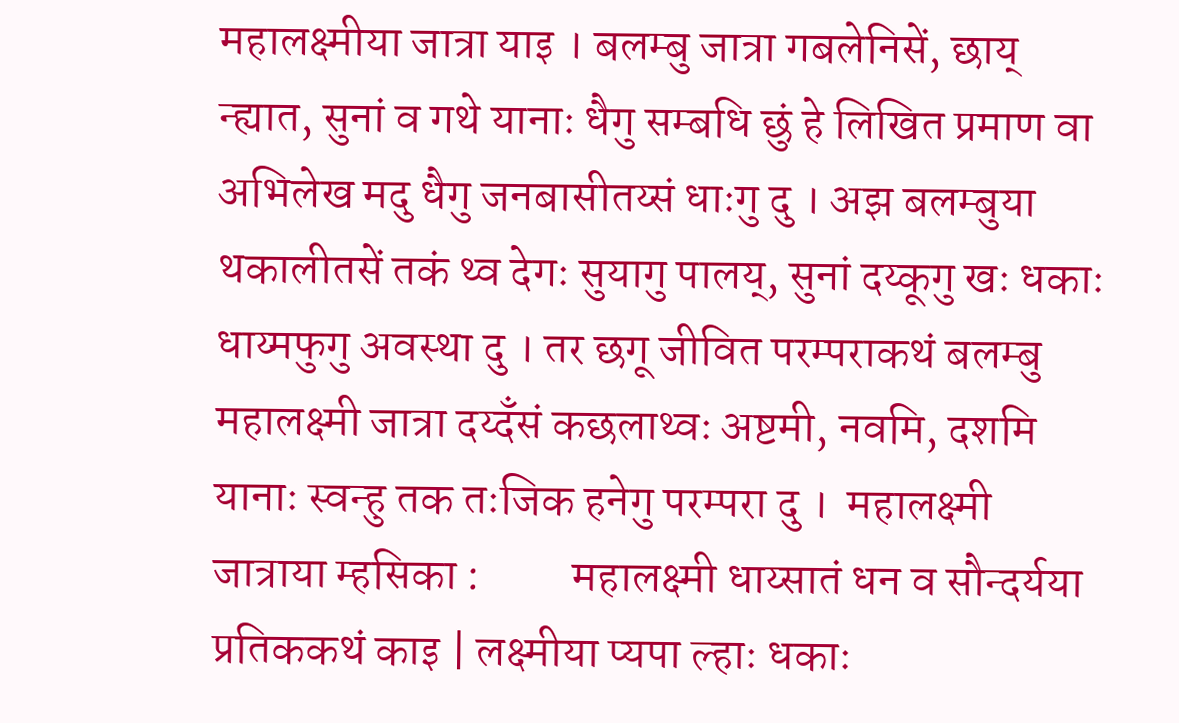महालक्ष्मीया जात्रा याइ । बलम्बु जात्रा गबलेनिसें, छाय् न्ह्यात, सुनां व गथे यानाः धैगु सम्बधि छुं हे लिखित प्रमाण वा अभिलेख मदु धैगु जनबासीतय्सं धाःगु दु । अझ बलम्बुया थकालीतसें तकं थ्व देगः सुयागु पालय्, सुनां दय्कूगु खः धकाः धाय्मफुगु अवस्था दु । तर छगू जीवित परम्पराकथं बलम्बु महालक्ष्मी जात्रा दय्दँसं कछलाथ्वः अष्टमी, नवमि, दशमि यानाः स्वन्हु तक तःजिक हनेगु परम्परा दु ।  महालक्ष्मी जात्राया म्हसिका :          महालक्ष्मी धाय्सातं धन व सौन्दर्यया प्रतिककथं काइ | लक्ष्मीया प्यपा ल्हाः धकाः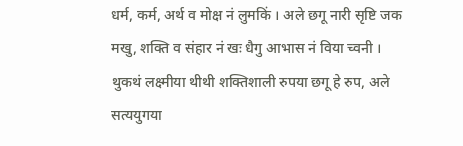धर्म, कर्म, अर्थ व मोक्ष नं लुमकिं । अले छगू नारी सृष्टि जक मखु, शक्ति व संहार नं खः धैगु आभास नं विया च्वनी । थुकथं लक्ष्मीया थीथी शक्तिशाली रुपया छगू हे रुप, अले सत्ययुगया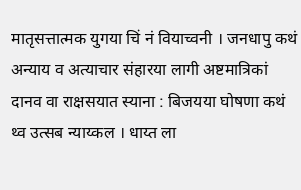मातृसत्तात्मक युगया चिं नं वियाच्वनी । जनधापु कथं अन्याय व अत्याचार संहारया लागी अष्टमात्रिकां दानव वा राक्षसयात स्याना : बिजयया घोषणा कथं थ्व उत्सब न्याय्कल । धाय्त ला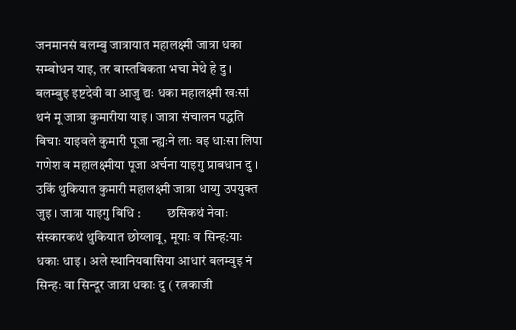जनमानसं बलम्बु जात्रायात महालक्ष्मी जात्रा धका सम्बोधन याइ, तर बास्तबिकता भचा मेथे हे दु । बलम्बुइ इष्टदेवी वा आजु द्यः धका महालक्ष्मी खःसां थनं मू जात्रा कुमारीया याइ । जात्रा संचालन पद्धति बिचाः याइवले कुमारी पूजा न्ह्यःने लाः वइ धाःसा लिपा गणेश व महालक्ष्मीया पूजा अर्चना याइगु प्राबधान दु । उकिं थुकियात कुमारी महालक्ष्मी जात्रा धाय्गु उपयुक्त जुइ । जात्रा याइगु बिधि :          छसिकथं नेवाः संस्कारकथं थुकियात छोय्लावू, मूयाः व सिन्ह:याः धकाः धाइ । अले स्थानियबासिया आधारं बलम्वुइ नं सिन्हः वा सिन्दूर जात्रा धकाः दु ( रत्नकाजी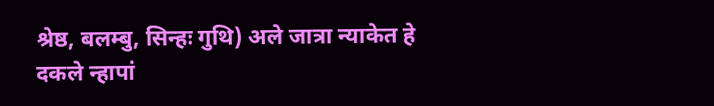श्रेष्ठ, बलम्बु, सिन्हः गुथि) अले जात्रा न्याकेत हे दकले न्हापां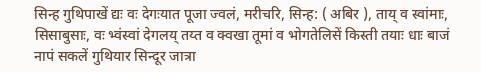सिन्ह गुथिपाखें द्यः वः देगःयात पूजा ज्वलं, मरीचरि, सिन्ह: ( अबिर ), ताय् व स्वांमाः, सिसाबुसाः, वः भ्वंस्वां देगलय् तय्त व क्वखा तूमां व भोगतेलिसें किस्ती तयाः धाः बाजं नापं सकलें गुथियार सिन्दूर जात्रा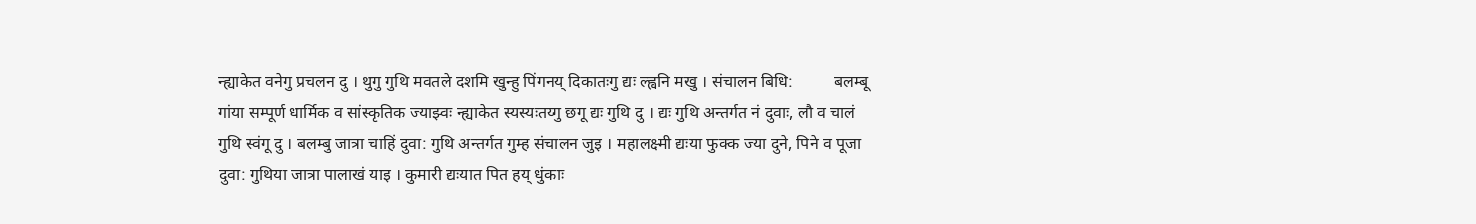न्ह्याकेत वनेगु प्रचलन दु । थुगु गुथि मवतले दशमि खुन्हु पिंगनय् दिकातःगु द्यः ल्ह्वनि मखु । संचालन बिधि:          बलम्बू गांया सम्पूर्ण धार्मिक व सांस्कृतिक ज्याझ्वः न्ह्याकेत स्यस्यःतय्गु छगू द्यः गुथि दु । द्यः गुथि अन्तर्गत नं दुवाः, लौ व चालं गुथि स्वंगू दु । बलम्बु जात्रा चाहिं दुवा: गुथि अन्तर्गत गुम्ह संचालन जुइ । महालक्ष्मी द्यःया फुक्क ज्या दुने, पिने व पूजा दुवा: गुथिया जात्रा पालाखं याइ । कुमारी द्यःयात पित हय् धुंकाः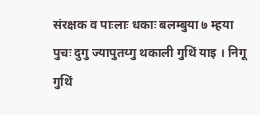संरक्षक व पाःलाः धकाः बलम्बुया ७ म्हया पुचः दुगु ज्यापुतय्गु थकाली गुथिं याइ । निगू गुथिं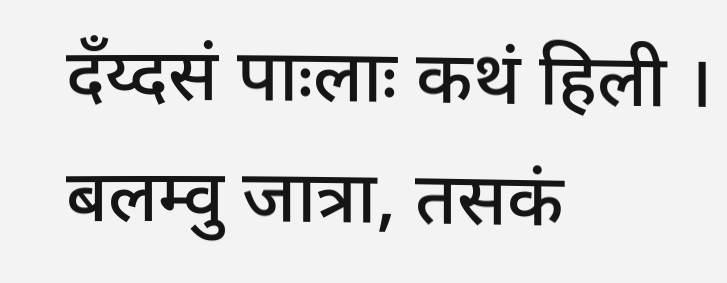दँय्दसं पाःलाः कथं हिली ।          बलम्वु जात्रा, तसकं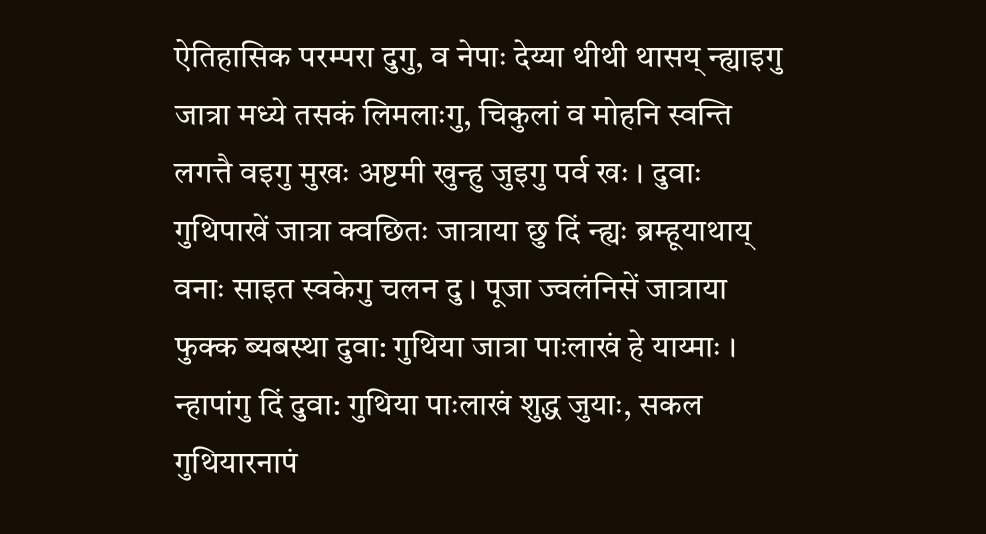ऐतिहासिक परम्परा दुगु, व नेपाः देय्या थीथी थासय् न्ह्याइगु जात्रा मध्ये तसकं लिमलाःगु, चिकुलां व मोहनि स्वन्ति लगत्तै वइगु मुखः अष्टमी खुन्हु जुइगु पर्व खः । दुवाः गुथिपाखें जात्रा क्वछितः जात्राया छु दिं न्ह्यः ब्रम्हूयाथाय् वनाः साइत स्वकेगु चलन दु । पूजा ज्वलंनिसें जात्राया फुक्क ब्यबस्था दुवा: गुथिया जात्रा पाःलाखं हे याय्माः ।          न्हापांगु दिं दुवा: गुथिया पाःलाखं शुद्ध जुयाः, सकल गुथियारनापं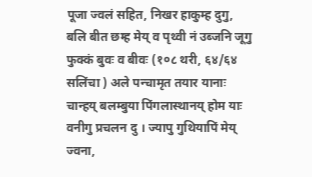पूजा ज्वलं सहित, निखर हाकुम्ह दुगु, बलि बीत छम्ह मेय् व पृथ्वी नं उब्जनि जूगु फुक्कं बुवः व बीवः (१०८ थरी, ६४/६४ सलिंचा ) अले पन्चामृत तयार यानाः चान्हय् बलम्बुया पिंगलास्थानय् होम याः वनीगु प्रचलन दु । ज्यापु गुथियापिं मेय् ज्वना,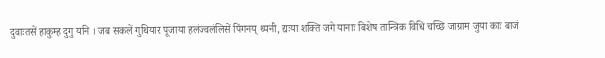दुवाःतसें हाकुम्ह दुगु यनि । जब सकलें गुथियार पूजाया हलंज्वलंलिसें पिंगनय् थ्यनी, द्यःया शक्ति जगे यानाः बिशेष तान्त्रिक विधिं चच्छि जाग्राम जुया काः बाजं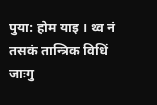पुया: होम याइ । थ्व नं तसकं तान्त्रिक विधिं जाःगु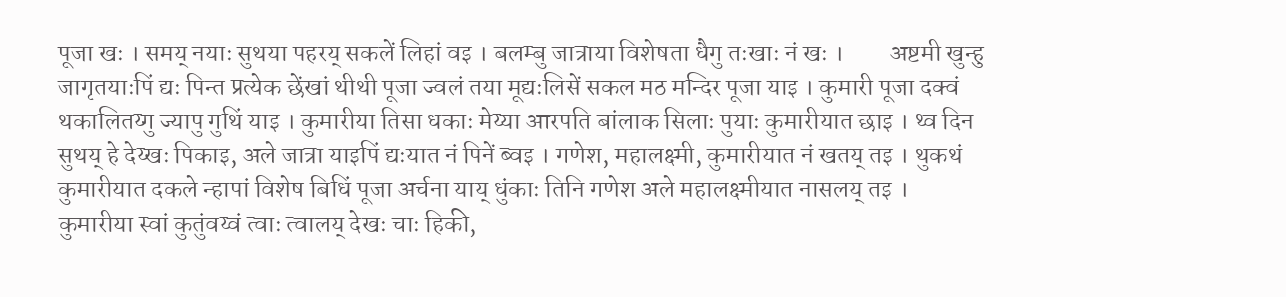पूजा खः । समय् नयाः सुथया पहरय् सकलें लिहां वइ । बलम्बु जात्राया विशेषता धैगु तःखाः नं खः ।         अष्टमी खुन्हु जागृतयाःपिं द्यः पिन्त प्रत्येक छेंखां थीथी पूजा ज्वलं तया मूद्यःलिसें सकल मठ मन्दिर पूजा याइ । कुमारी पूजा दक्वं थकालितय्गु ज्यापु गुथिं याइ । कुमारीया तिसा धकाः मेय्या आरपति बांलाक सिलाः पुयाः कुमारीयात छाइ । थ्व दिन सुथय् हे देय्खः पिकाइ, अले जात्रा याइपिं द्यःयात नं पिनें ब्वइ । गणेश, महालक्ष्मी, कुमारीयात नं खतय् तइ । थुकथं कुमारीयात दकले न्हापां विशेष बिधिं पूजा अर्चना याय् धुंकाः तिनि गणेश अले महालक्ष्मीयात नासलय् तइ ।          कुमारीया स्वां कुतुंवय्वं त्वाः त्वालय् देखः चाः हिकी,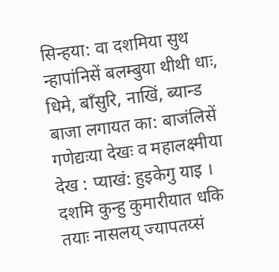सिन्हया: वा दशमिया सुथ न्हापांनिसें बलम्बुया थीथी धाः, धिमे, बाँसुरि, नाखिं, ब्यान्ड बाजा लगायत का: बाजंलिसें गणेद्यःया देखः व महालक्ष्मीया देख : प्याखं: हुइकेगु याइ । दशमि कुन्हु कुमारीयात धकि तयाः नासलय् ज्यापतय्सं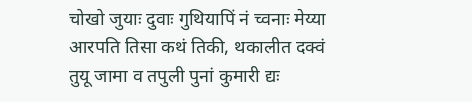चोखो जुयाः दुवाः गुथियापिं नं च्वनाः मेय्या आरपति तिसा कथं तिकी, थकालीत दक्वं तुयू जामा व तपुली पुनां कुमारी द्यः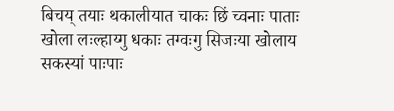बिचय् तयाः थकालीयात चाकः छिं च्वनाः पाताः खोला लःल्हाय्गु धकाः तग्वःगु सिजःया खोलाय सकस्यां पाःपाः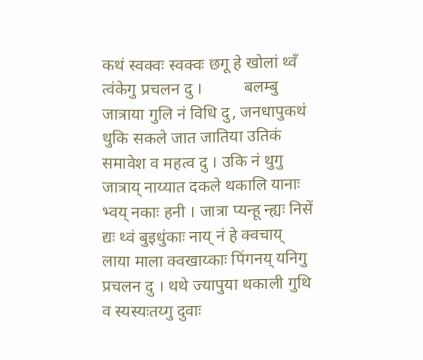कथं स्वक्वः स्वक्वः छगू हे खोलां थ्वँ त्वंकेगु प्रचलन दु ।          बलम्बु जात्राया गुलि नं विधि दु, जनधापुकथं थुकि सकले जात जातिया उतिकं समावेश व महत्व दु । उकि नं थुगु जात्राय् नाय्यात दकले थकालि यानाः भ्वय् नकाः हनी । जात्रा प्यन्हू न्ह्यः निसें द्यः थ्वं बुइधुंकाः नाय् नं हे क्वचाय् लाया माला क्वखाय्काः पिंगनय् यनिगु प्रचलन दु । थथे ज्यापुया थकाली गुथि व स्यस्यःतय्गु दुवाः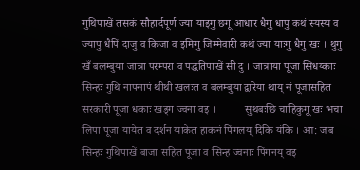गुथिपाखें तसकं सौहार्दपूर्ण ज्या याइगु छगू आधार धैगु धापु कथं स्यस्य व ज्यापु धैपिं दाजु व किजा व इमिगु जिम्मेवारी कथं ज्या याःगु धैगु खः । थुगु खँ बलम्बुया जात्रा परम्परा व पद्धतिपाखें सी दु । जात्राया पूजा सिधय्काः सिन्हः गुथि नापनापं थीथी खलःत व बलम्बुया द्वारेया थाय् नं पूजासहित सरकारी पूजा धकाः खड्ग ज्वना वइ ।          सुथबःछि चाहिकुगू खः भचा लिपा पूजा यायेत व दर्शन याकेत हाकनं पिंगलय् दिकि यंकि । आ: जब सिन्हः गुथिपाखें बाजा सहित पूजा व सिन्ह ज्वनाः पिंगनय् वइ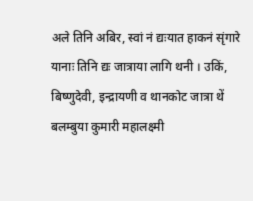अले तिनि अबिर, स्वां नं द्यःयात हाकनं सृंगारे यानाः तिनि द्यः जात्राया लागि थनी । उकिं, बिष्णुदेवी, इन्द्रायणी व थानकोट जात्रा थें बलम्बुया कुमारी महालक्ष्मी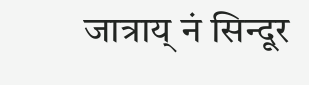जात्राय् नं सिन्दूर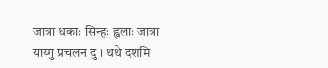जात्रा धकाः सिन्हः ह्वलाः जात्रा याय्गु प्रचलन दु । थथे दशमि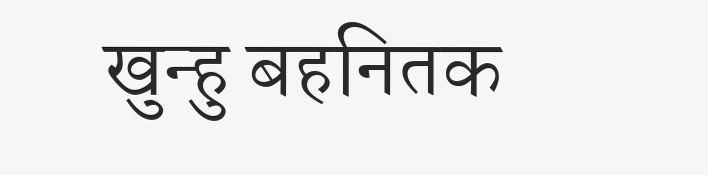खुन्हु बहनितक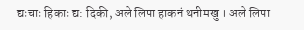द्यःचाः हिकाः द्य: दिकी, अले लिपा हाकनं थनीमखु । अले लिपा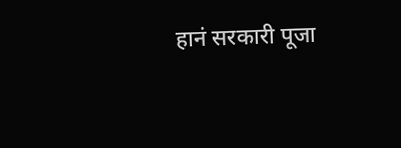हानं सरकारी पूजा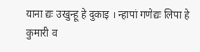याना द्यः उखुन्हू हे दुकाइ । न्हापां गणेद्यः लिपा हे कुमारी व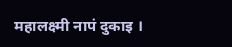महालक्ष्मी नापं दुकाइ ।